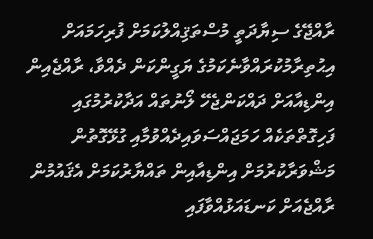ރާއްޖޭގެ ސިޔާދަތީ މުސްތަޤިއްލުކަމަށް ފުރިހަމައަށް އިޙުތިރާމުކުރައްވާނެކަމުގެ ޔަގީންކަން ދެއްވާ، ރާއްޖެއިން އިންޑިއާއަށް ދައްކަންޖެހޭ ލޯނުތައް އަދާކުރުމުގައި ފަހިގޮތްތަކެއް ހަމަޖައްސަވައިދެއްވުމާއި ގުޅޭގޮތުން މަޝްވަރާކުރުމަށް އިންޑިއާއިން ތައްޔާރުކަމަށް އެޤައުމުން ރާއްޖެއަށް ކަނޑައަޅުއްވާފައި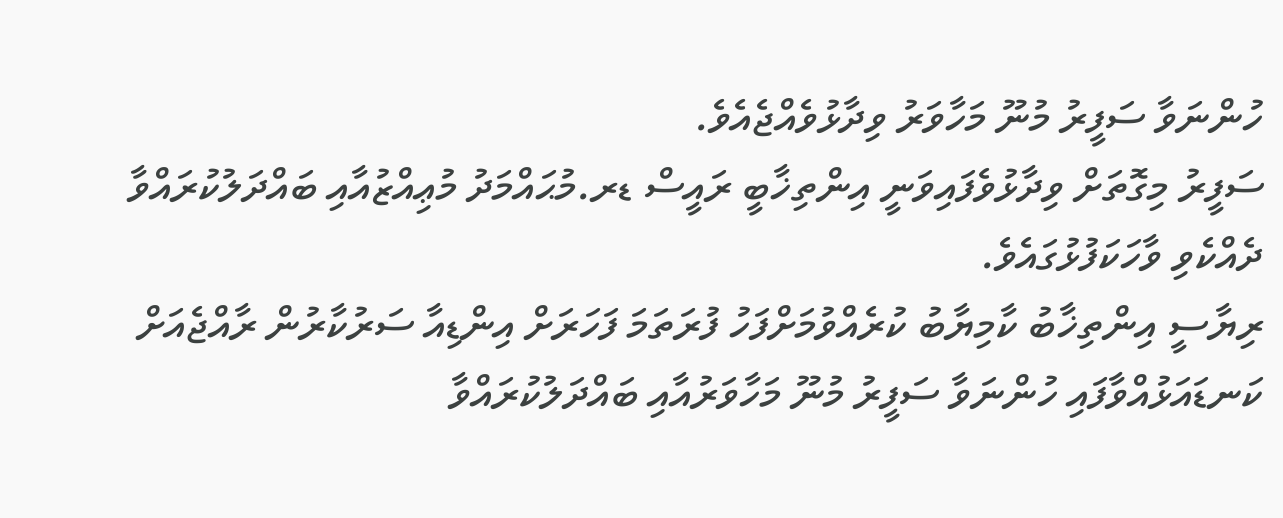ހުންނަވާ ސަފީރު މުނޫ މަހާވަރު ވިދާޅުވެއްޖެއެވެ.
ސަފީރު މިގޮތަށް ވިދާޅުވެފައިވަނީ އިންތިޚާބީ ރައީސް ޑރ.މުޙައްމަދު މުޢިއްޒުއާއި ބައްދަލުކުރައްވާ ދެއްކެވި ވާހަކަފުޅުގައެވެ.
ރިޔާސީ އިންތިޚާބު ކާމިޔާބު ކުރެއްވުމަށްފަހު ފުރަތަމަ ފަހަރަށް އިންޑިއާ ސަރުކާރުން ރާއްޖެއަށް ކަނޑައަޅުއްވާފައި ހުންނަވާ ސަފީރު މުނޫ މަހާވަރުއާއި ބައްދަލުކުރައްވާ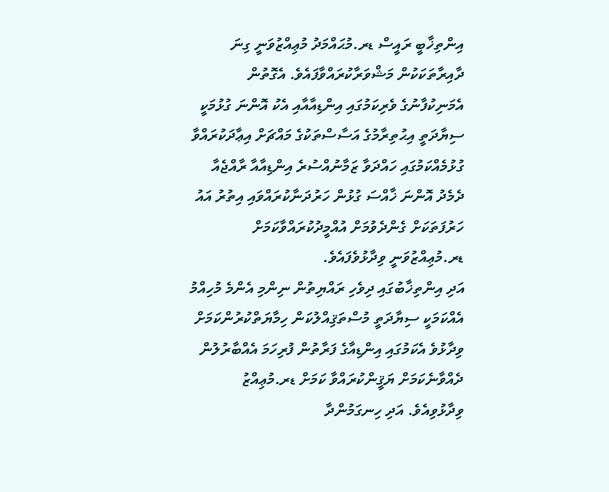އިންތިޚާބީ ރައީސް ޑރ.މުޙައްމަދު މުޢިއްޒުވަނީ ގިނަ ދާއިރާތަކަކުން މަޝްވަރާކުރައްވާފައެވެ. އެގޮތުން އެމަނިކުފާނުގެ ވެރިކަމުގައި އިންޑިއާއާއި އެކު އޮންނަ ގުޅުމަކީ ސިޔާދަތީ އިޙުތިރާމުގެ އަސާސްތަކުގެ މައްޗަށް އިޢާދަކުރައްވާ ގުޅުމެއްކަމުގައި ހައްދަވާ ޒަމާނުއްސުރެ އިންޑިއާއާ ރާއްޖެއާ ދެމެދު އޮންނަ ޚާއްސަ ގުޅުން ހަރުދަނާކުރައްވައި އިތުރު އައު ހަރުފަތަކަށް ގެންދެވުމަށް އުއްމީދުކުރައްވާކަމަށް ޑރ.މުޢިއްޒުވަނީ ވިދާޅުވެފައެވެ.
އަދި އިންތިޚާބުގައި ދިވެހި ރައްޔިތުން ނިންމި އެންމެ މުހިއްމު އެއްކަމަކީ ސިޔާދަތީ މުސްތަޤިއްލުކަން ހިމާޔަތްކުރުންކަމަށް ވިދާޅުވެ އެކަމުގައި އިންޑިއާގެ ފަރާތުން ފުރިހަމަ އެއްބާރުލުން ދެއްވާނެކަމަށް ޔަޤީންކުރައްވާ ކަމަށް ޑރ.މުޢިއްޒު ވިދާޅުވިއެވެ. އަދި ހިނގަމުންދާ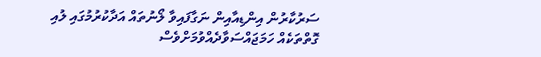ސަރުކާރުން އިންޑިއާއިން ނަގާފައިވާ ލޯނުތައް އަދާކުރުމުގައި ލުއި ގޮތްތަކެއް ހަމަޖައްސަވާދެއްވުމަށްވެސް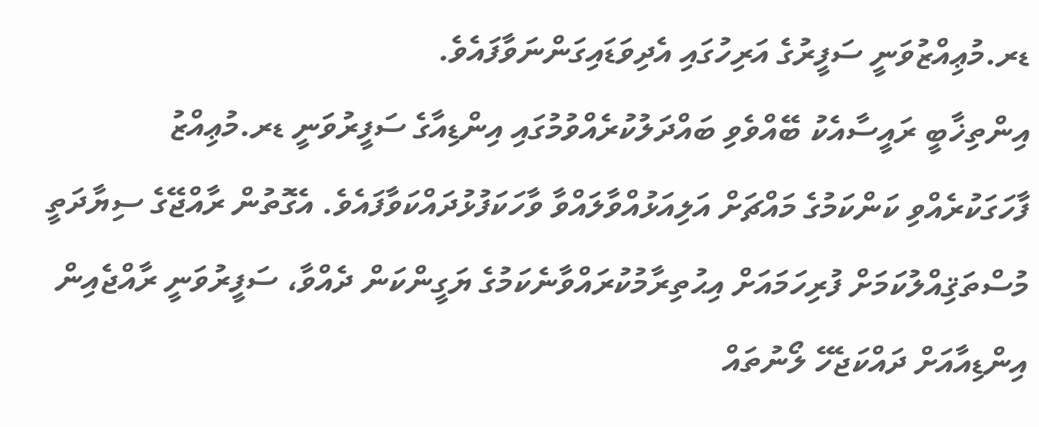ޑރ.މުޢިއްޒުވަނީ ސަފީރުގެ އަރިހުގައި އެދިވަޑައިގަންނަވާފައެވެ.
އިންތިޚާބީ ރައީސާއެކު ބޭއްވެވި ބައްދަލުކުރެއްވުމުގައި އިންޑިއާގެ ސަފީރުވަނީ ޑރ.މުޢިއްޒު ފާހަގަކުރެއްވި ކަންކަމުގެ މައްޗަށް އަލިއަޅުއްވާލައްވާ ވާހަކަފުޅުދައްކަވާފައެވެ. އެގޮތުން ރާއްޖޭގެ ސިޔާދަތީ މުސްތަޤިއްލުކަމަށް ފުރިހަމައަށް އިޙުތިރާމުކުރައްވާނެކަމުގެ ޔަގީންކަން ދެއްވާ، ސަފީރުވަނީ ރާއްޖެއިން އިންޑިއާއަށް ދައްކަޖެހޭ ލޯނުތައް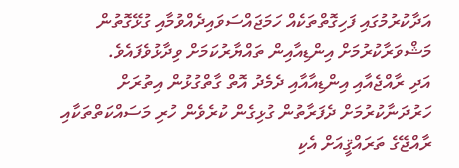އަދާކުރުމުގައި ފަހިގޮތްތަކެއް ހަމަޖައްސަވައިދެއްވުމާއި ގުޅޭގޮތުން މަޝްވަރާކުރުމަށް އިންޑިއާއިން ތައްޔާރުކަމަށް ވިދާޅުވެފައެވެ.
އަދި ރާއްޖެއާއި އިންޑިއާއާއި ދެމެދު އޮތް ގާތްގުޅުން އިތުރަށް ހަރުދަނާކުރުމަށް ދެފަރާތުން ގުޅިގެން ކުރެވެން ހުރި މަސައްކަތްތަކާއި ރާއްޖޭގެ ތަރައްޤީއަށް އެކި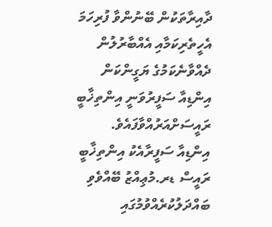ދާއިރާތަކުން ބޭނުންވާ ފުރިހަމަ އެހީތެރިކަމާއި އެއްބާރުލުން ދެއްވާނެކަމުގެ ޔަގީންކަން އިންޑިއާ ސަފީރުވަނީ އިންތިޚާބީ ރައީސަށްއަރުއްވާފައެވެ.
އިންޑިއާ ސަފީރާއެކު އިންތިޚާބީ ރައީސް ޑރ.މުޢިއްޒު ބޭއްވެވި ބައްދަލުކުރެއްވުމުގައި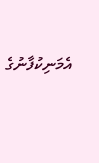އެމަނިކުފާނުގެ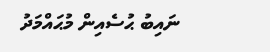ނައިބު ޙުސެއިން މުޙައްމަދު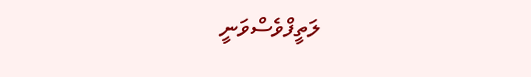ލަތީފްވެސްވަނީ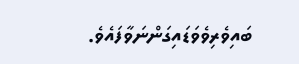ބައިވެރިވެވަޑައިގަންނަވާފައެވެ.